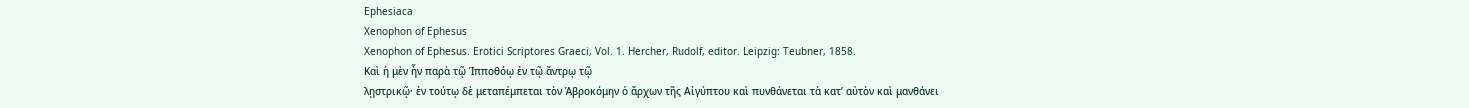Ephesiaca
Xenophon of Ephesus
Xenophon of Ephesus. Erotici Scriptores Graeci, Vol. 1. Hercher, Rudolf, editor. Leipzig: Teubner, 1858.
Καὶ ἡ μὲν ἦν παρὰ τῷ Ἱπποθόῳ ἐν τῷ ἄντρῳ τῷ
λῃστρικῷ· ἐν τούτῳ δὲ μεταπέμπεται τὸν Ἁβροκόμην ὁ ἄρχων τῆς Αἰγύπτου καὶ πυνθάνεται τὰ κατʼ αὐτὸν καὶ μανθάνει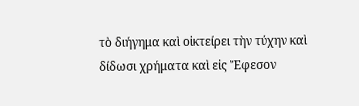τὸ διήγημα καὶ οἰκτείρει τὴν τύχην καὶ δίδωσι χρήματα καὶ εἰς Ἔφεσον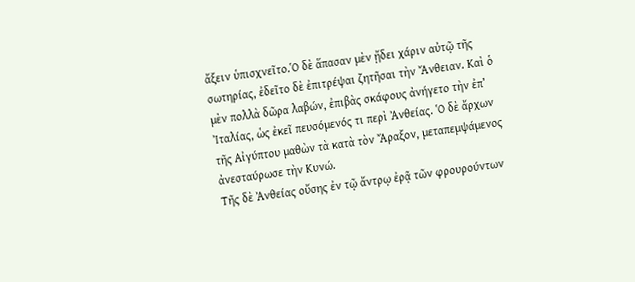ἄξειν ὑπισχνεῖτο.Ὁ δὲ ἅπασαν μὲν ᾔδει χάριν αὐτῷ τῆς σωτηρίας, ἐδεῖτο δὲ ἐπιτρέψαι ζητῆσαι τὴν Ἄνθειαν. Καὶ ὁ μὲν πολλὰ δῶρα λαβών, ἐπιβὰς σκάφους ἀνήγετο τὴν ἐπ’ Ἰταλίας, ὡς ἐκεῖ πευσόμενός τι περὶ Ἀνθείας. Ὁ δὲ ἄρχων τῆς Αἰγύπτου μαθὼν τὰ κατὰ τὸν Ἄραξον, μεταπεμψάμενος ἀνεσταύρωσε τὴν Κυνώ.
Τῆς δὲ Ἀνθείας οὔσης ἐν τῷ ἄντρῳ ἐρᾷ τῶν φρουρούντων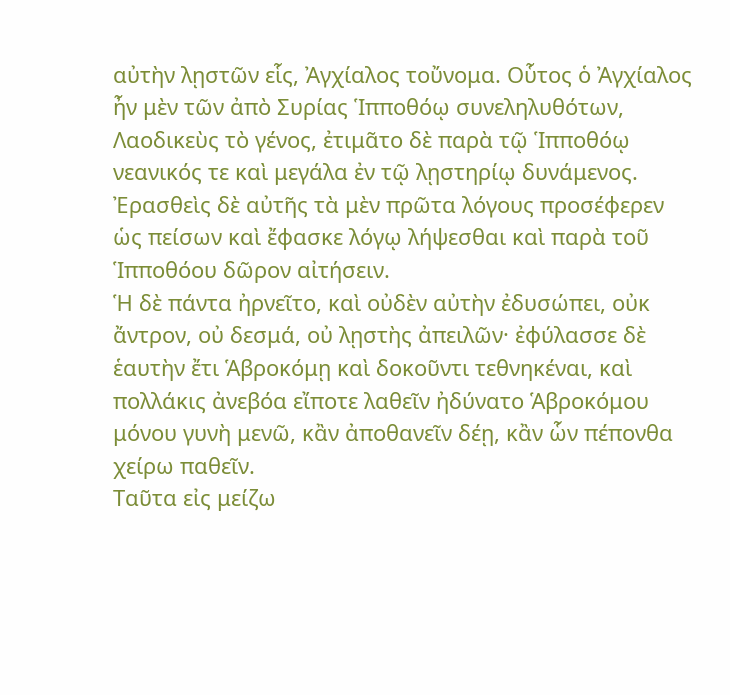αὐτὴν λῃστῶν εἷς, Ἀγχίαλος τοὔνομα. Οὗτος ὁ Ἀγχίαλος ἦν μὲν τῶν ἀπὸ Συρίας Ἱπποθόῳ συνεληλυθότων, Λαοδικεὺς τὸ γένος, ἐτιμᾶτο δὲ παρὰ τῷ Ἱπποθόῳ νεανικός τε καὶ μεγάλα ἐν τῷ λῃστηρίῳ δυνάμενος.
Ἐρασθεὶς δὲ αὐτῆς τὰ μὲν πρῶτα λόγους προσέφερεν ὡς πείσων καὶ ἔφασκε λόγῳ λήψεσθαι καὶ παρὰ τοῦ Ἱπποθόου δῶρον αἰτήσειν.
Ἡ δὲ πάντα ἠρνεῖτο, καὶ οὐδὲν αὐτὴν ἐδυσώπει, οὐκ ἄντρον, οὐ δεσμά, οὐ λῃστὴς ἀπειλῶν· ἐφύλασσε δὲ ἑαυτὴν ἔτι Ἁβροκόμῃ καὶ δοκοῦντι τεθνηκέναι, καὶ πολλάκις ἀνεβόα εἴποτε λαθεῖν ἠδύνατο Ἁβροκόμου μόνου γυνὴ μενῶ, κἂν ἀποθανεῖν δέῃ, κἂν ὧν πέπονθα χείρω παθεῖν.
Ταῦτα εἰς μείζω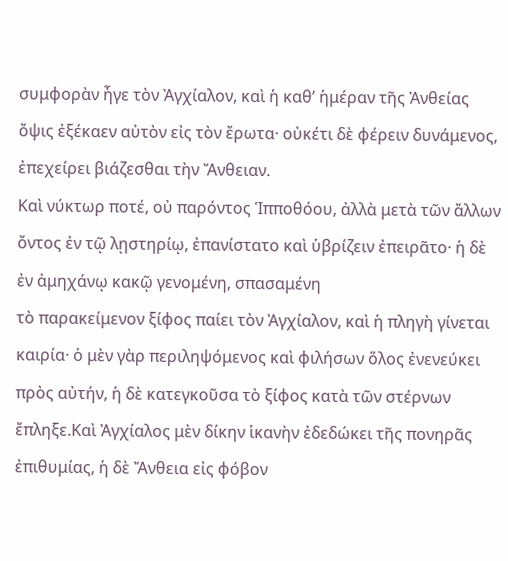συμφορὰν ἦγε τὸν Ἀγχίαλον, καὶ ἡ καθʼ ἡμέραν τῆς Ἀνθείας ὄψις ἐξέκαεν αὐτὸν εἰς τὸν ἔρωτα· οὐκέτι δὲ φέρειν δυνάμενος, ἐπεχείρει βιάζεσθαι τὴν Ἄνθειαν.
Καὶ νύκτωρ ποτέ, οὐ παρόντος Ἱπποθόου, ἀλλὰ μετὰ τῶν ἄλλων ὄντος ἐν τῷ λῃστηρίῳ, ἐπανίστατο καὶ ὑβρίζειν ἐπειρᾶτο· ἡ δὲ ἐν ἀμηχάνῳ κακῷ γενομένη, σπασαμένη
τὸ παρακείμενον ξίφος παίει τὸν Ἀγχίαλον, καὶ ἡ πληγὴ γίνεται καιρία· ὁ μὲν γὰρ περιληψόμενος καὶ φιλήσων ὅλος ἐνενεύκει πρὸς αὐτήν, ἡ δὲ κατεγκοῦσα τὸ ξίφος κατὰ τῶν στέρνων ἔπληξε.Καὶ Ἀγχίαλος μὲν δίκην ἱκανὴν ἐδεδώκει τῆς πονηρᾶς ἐπιθυμίας, ἡ δὲ Ἄνθεια εἰς φόβον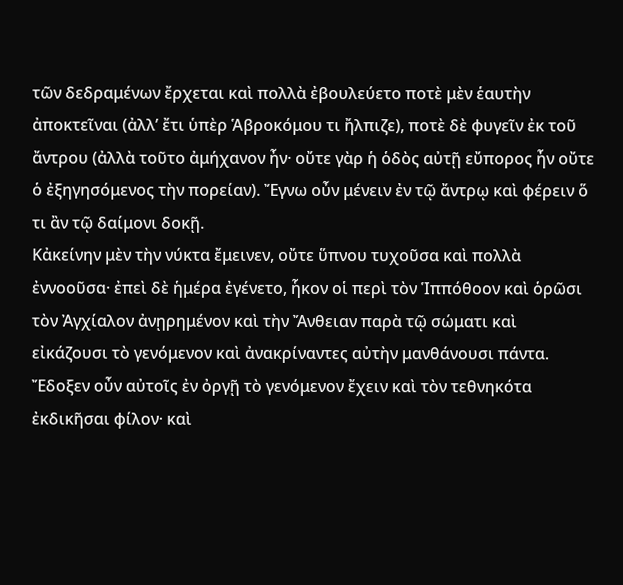τῶν δεδραμένων ἔρχεται καὶ πολλὰ ἐβουλεύετο ποτὲ μὲν ἑαυτὴν ἀποκτεῖναι (ἀλλʼ ἔτι ὑπὲρ Ἁβροκόμου τι ἤλπιζε), ποτὲ δὲ φυγεῖν ἐκ τοῦ ἄντρου (ἀλλὰ τοῦτο ἀμήχανον ἦν· οὔτε γὰρ ἡ ὁδὸς αὐτῇ εὔπορος ἦν οὔτε ὁ ἐξηγησόμενος τὴν πορείαν). Ἔγνω οὖν μένειν ἐν τῷ ἄντρῳ καὶ φέρειν ὅ τι ἂν τῷ δαίμονι δοκῇ.
Κἀκείνην μὲν τὴν νύκτα ἔμεινεν, οὔτε ὕπνου τυχοῦσα καὶ πολλὰ ἐννοοῦσα· ἐπεὶ δὲ ἡμέρα ἐγένετο, ἧκον οἱ περὶ τὸν Ἱππόθοον καὶ ὁρῶσι τὸν Ἀγχίαλον ἀνῃρημένον καὶ τὴν Ἄνθειαν παρὰ τῷ σώματι καὶ εἰκάζουσι τὸ γενόμενον καὶ ἀνακρίναντες αὐτὴν μανθάνουσι πάντα.
Ἔδοξεν οὖν αὐτοῖς ἐν ὀργῇ τὸ γενόμενον ἔχειν καὶ τὸν τεθνηκότα ἐκδικῆσαι φίλον· καὶ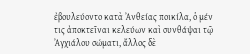ἐβουλεύοντο κατὰ Ἀνθείας ποικίλα, ὁ μέν τις ἀποκτεῖναι κελεύων καὶ συνθάψαι τῷ Ἀγχιάλου σώματι, ἄλλος δὲ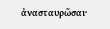ἀνασταυρῶσαι·